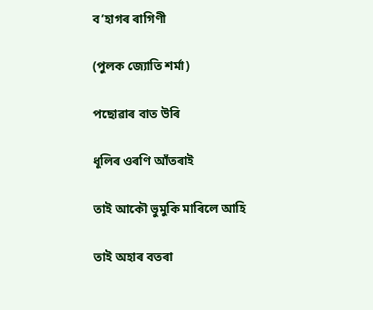ব’হাগৰ ৰাগিণী

(পুলক জ্যোতি শৰ্মা)

পছোৱাৰ বাত উৰি

ধূলিৰ ওৰণি আঁতৰাই

তাই আকৌ ভুমুকি মাৰিলে আহি

তাই অহাৰ বতৰা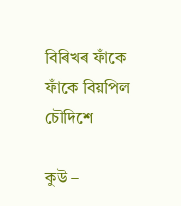বিৰিখৰ ফাঁকে ফাঁকে বিয়পিল চৌদিশে

কুউ –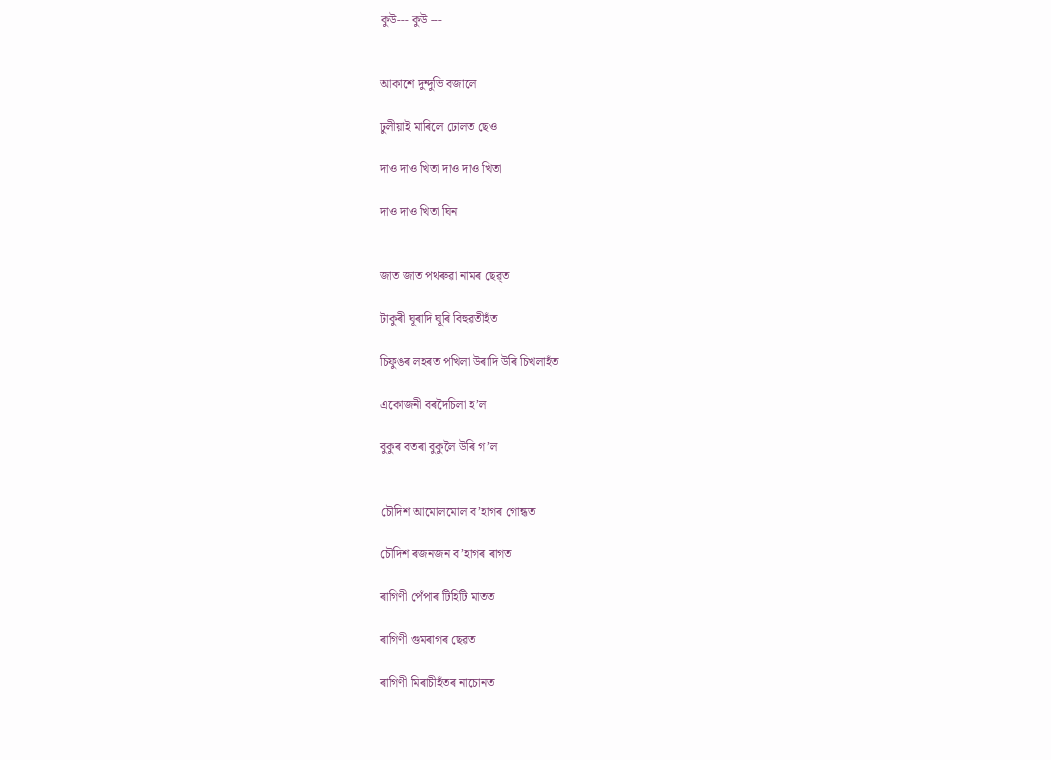কুউ--- কুউ ---


আকাশে দুন্দুভি বজালে

ঢুলীয়াই মাৰিলে ঢোলত ছেও

দাও দাও খিতা দাও দাও খিতা

দাও দাও খিতা ঘিন


জাত জাত পথৰুৱা নামৰ ছেৱ্ত

টাকুৰী ঘূৰাদি ঘূৰি বিহুৱতীহঁত

চিফুঙৰ লহৰত পখিলা উৰাদি উৰি চিখলাহঁত

একোজনী বৰদৈচিলা হ’ল

বুকুৰ বতৰা বুকুলৈ উৰি গ’ল


চৌদিশ আমোলমোল ব’হাগৰ গোন্ধত

চৌদিশ ৰজনজন ব’হাগৰ ৰাগত

ৰাগিণী পেঁপাৰ টিহিটি মাতত

ৰাগিণী গুমৰাগৰ ছেৱত

ৰাগিণী মিৰাচীহঁতৰ নাচোনত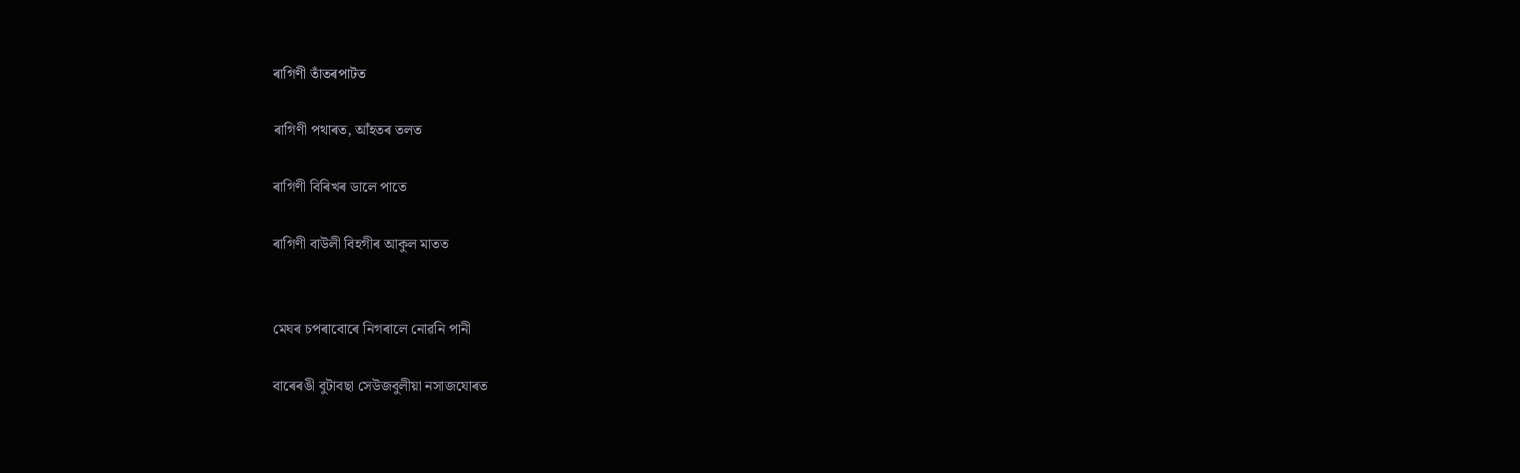ৰাগিণী তাঁতৰপাটত

ৰাগিণী পথাৰত, আঁহতৰ তলত

ৰাগিণী বিৰিখৰ ডালে পাতে

ৰাগিণী বাউলী বিহগীৰ আকুল মাতত


মেঘৰ চপৰাবোৰে নিগৰালে নোৱনি পানী

বাৰেৰঙী বুটাবছা সেউজবুলীয়া নসাজযোৰত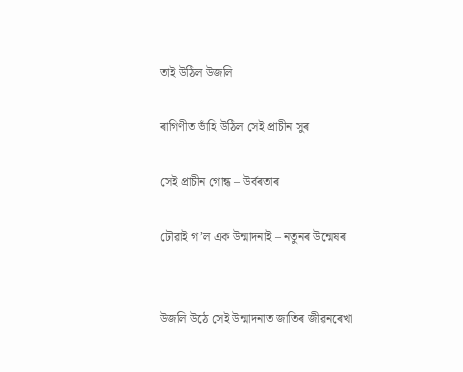তাই উঠিল উজলি

ৰাগিণীত ভাঁহি উঠিল সেই প্ৰাচীন সুৰ

সেই প্ৰাচীন গোন্ধ – উৰ্বৰতাৰ

ঢৌৱাই গ’ল এক উন্মাদনাই – নতুনৰ উন্মেষৰ


উজলি উঠে সেই উন্মাদনাত জাতিৰ জীৱনৰেখা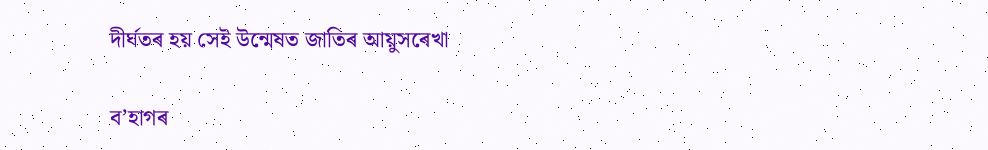দীৰ্ঘতৰ হয় সেই উন্মেষত জাতিৰ আয়ুসৰেখা

ব’হাগৰ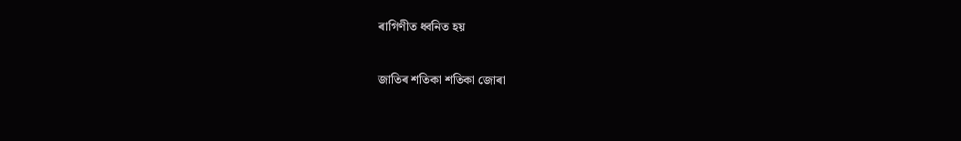ৰাগিণীত ধ্বনিত হয়

জাতিৰ শতিকা শতিকা জোৰা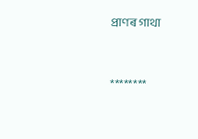প্ৰাণৰ গাথা


********